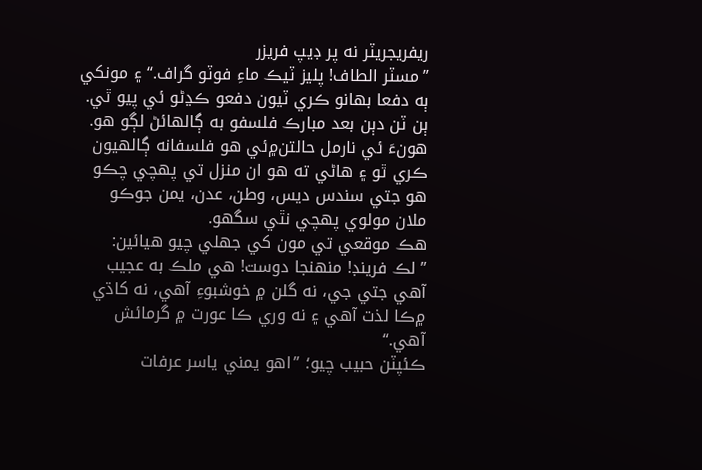ريفريجريٽر نه پر ڊيپ فريزر
”مسٽر الطاف! پليز ٽيڪ ماءِ فوٽو گراف.“ ۽ مونکي ٻه دفعا بهانو ڪري ٽيون دفعو ڪڍڻو ئي پيو ٿي. ٻن ٽن دٻن بعد مبارڪ فلسفو به ڳالهائڻ لڳو هو. هونءَ ئي نارمل حالتن۾ئي هو فلسفانه ڳالهيون ڪري ٿو ۽ هاڻي ته هو ان منزل تي پهچي چڪو هو جتي سندس ديس، وطن، عدن، يمن جوڪو ملان مولوي پهچي نٿي سگهو.
هڪ موقعي تي مون کي جهلي چيو هيائين:
”لڪ فرينڊ! منهنجا دوست! هي ملڪ به عجيب آهي جتي جي، نه گلن ۾ خوشبوءِ آهي، نه کاڌي ۾ڪا لذت آهي ۽ نه وري ڪا عورت ۾ گرمائش آهي.“
ڪئپٽن حبيب چيو؛ ”اهو يمني ياسر عرفات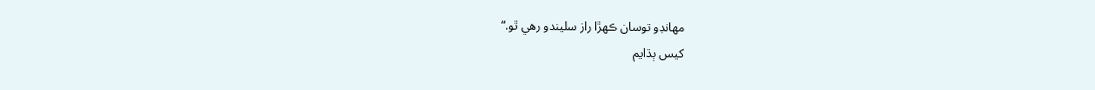مهانڊو توسان ڪهڙا راز سليندو رهي ٿو.“
کيس ٻڌايم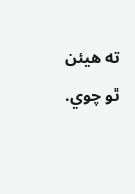ته هيئن ٿو چوي.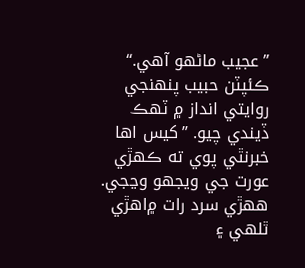”عجيب ماڻهو آهي.“ ڪئپٽن حبيب پنهنجي روايتي انداز ۾ ٽهڪ ڏيندي چيو. ”کيس اها خبرنٿي پوي ته ڪهڙي عورت جي ويجهو وڃجي. ههڙي سرد رات ۾اهڙي ٿلهي ۽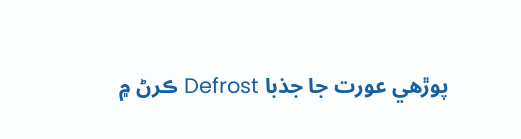پوڙهي عورت جا جذبا Defrost ڪرڻ ۾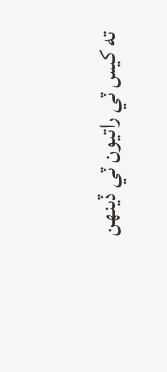ته کيس ٽي راتيون ٽي ڏينهن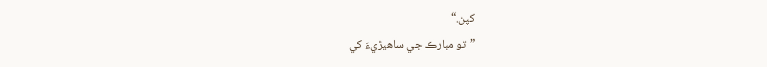کپن.“
”تو مبارڪ جي ساهيڙيءَ کي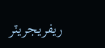ريفريجريٽر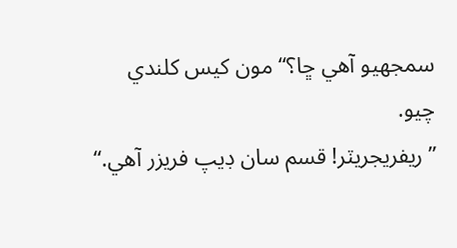سمجهيو آهي ڇا؟“ مون کيس کلندي چيو.
”ريفريجريٽر! قسم سان ڊيپ فريزر آهي.“